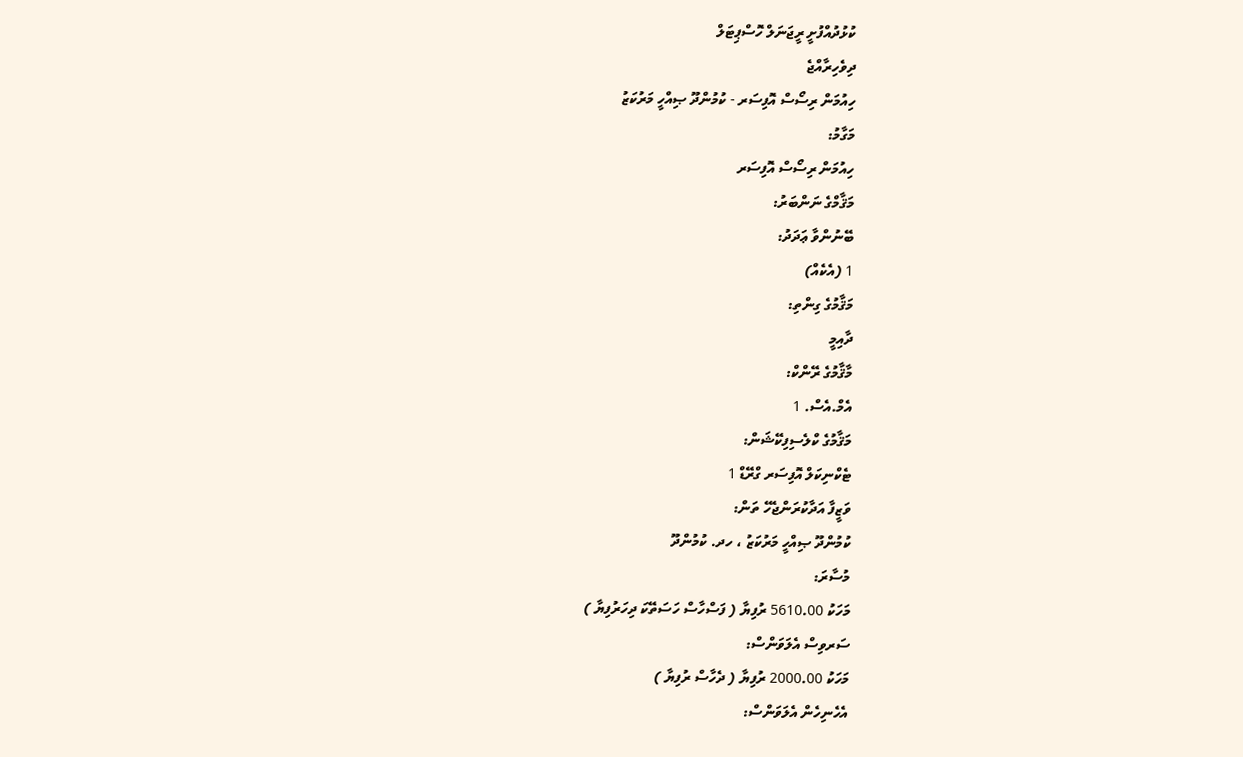ކުޅުދުއްފުށީ ރީޖަނަލް ހޮސްޕިޓަލް
ދިވެހިރާއްޖެ
ހިއުމަން ރިސޯސް އޮފިސަރ - ކުމުންދޫ ޞިއްހީ މަރުކަޒު
މަގާމު:
ހިއުމަން ރިސޯސް އޮފިސަރ
މަޤާމްގެ ނަންބަރު:
ބޭނުންވާ ޢަދަދު:
1 (އެކެއް)
މަޤާމުގެ ގިންތި:
ދާއިމީ
މާޤާމުގެ ރޭންކް:
އެމް.އެސް. 1
މަޤާމުގެ ކްލެސިފިކޭޝަން:
ޓެކްނިކަލް އޮފިސަރ ގްރޭޑް 1
ވަޒީފާ އަދާކުރަންޖެހޭ ތަން:
ކުމުންދޫ ޞިއްހީ މަރުކަޒު ، ހދ. ކުމުންދޫ
މުސާރަ:
މަހަކު 5610.00 ރުފިޔާ ( ފަސްހާސް ހަސަތޭކަ ދިހަރުފިޔާ )
ސަރވިސް އެލަވަންސް:
މަހަކު 2000.00 ރުފިޔާ ( ދެހާސް ރުފިޔާ )
އެހެނިހެން އެލަވަންސް: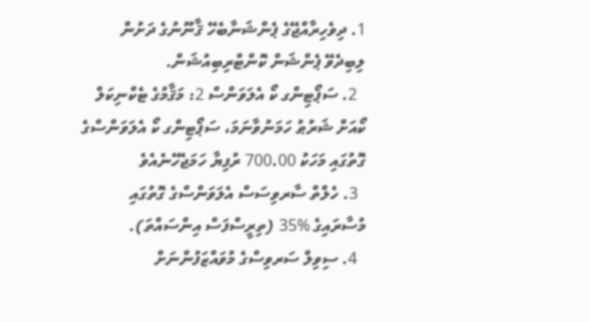1. ދިވެހިރާއްޖޭގެ ޕެންޝަނާބެހޭ ޤާނޫނުގެ ދަށުން ލިބިދެވޭ ޕެންޝަން ކޮންޓްރިބިއުޝަން.
  2. ސަޕޯޓިންގ ކޯ އެލަވަންސް 2: މަޤާމުގެ ޓެކްނިކަލް ކޯއަށް ޝަރުޠު ހަމަނުވާނަމަ، ސަޕޯޓިންގ ކޯ އެލަވަންސްގެ ގޮތުގައި މަހަކު 700.00 ރުފިޔާ ހަމަޖެހޭނެއެވެ
  3. ހެލްތް ސާރވިސަސް އެލަވަންސްގެ ގޮތުގައި މުސާރައިގެ %35 (ތިރީސްފަސް އިންސައްތަ).
  4. ސިވިލް ސަރވިސްގެ މުވައްޒަފުންނަށް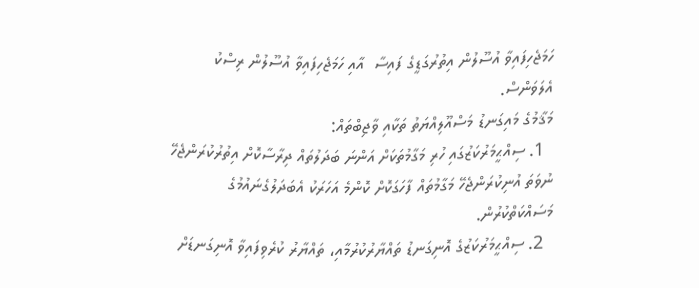ހަމަޖެހިފައިވާ އުސޫލުން އިތުރުގަޑީގެ ފައިސާ  އާއި ހަމަޖެހިފައިވާ އުސޫލުން ރިސްކު އެލަވަންސް.
މަޤާމުގެ މައިގަނޑު މަސްއޫލިއްޔަތު ތަކާއި ވާޖިބްތައް:
  1. ސިއްޙީމަރުކަޒުގައި ހުރި މަގާމުތަކަށް އަންނަ ބަދަލުތައް ދިރާސާކޮށް އިތުރުކުރަންޖެހޭ ނުވަތަ އުނިކުރަންޖެހޭ މަގާމުތައް ފާހަގަކޮށް ކޮންމެ އަހަރަކު އެބަދަލުގެނައުމުގެ މަސައްކަތްކުރުން.
  2. ސިއްޙީމަރުކަޒުގެ އޮނިގަނޑު ތައްޔާރުކުރުމާއި، ތައްޔާރު ކުރެވިފައިވާ އޮނިގަނޑަށް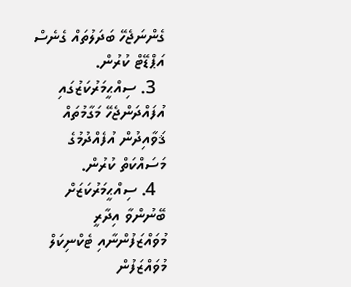ގެންނަޖެހޭ ބަދަލުތައް ގެނެސް އަޕްޑޭޓް ކުރުން.
  3. ސިއްޙީމަރުކަޒުގައި އުފައްދަންޖެހޭ މަގާމުތައް ޤަވާއިދުން އުފެއްދުމުގެ މަސައްކަތް ކުރުން.
  4. ސިއްޙީމަރުކަޒަށް ބޭނުންވާ އިދާރީ މުވައްޒަފުންނާއި ޓެކްނިކަލް މުވައްޒަފުން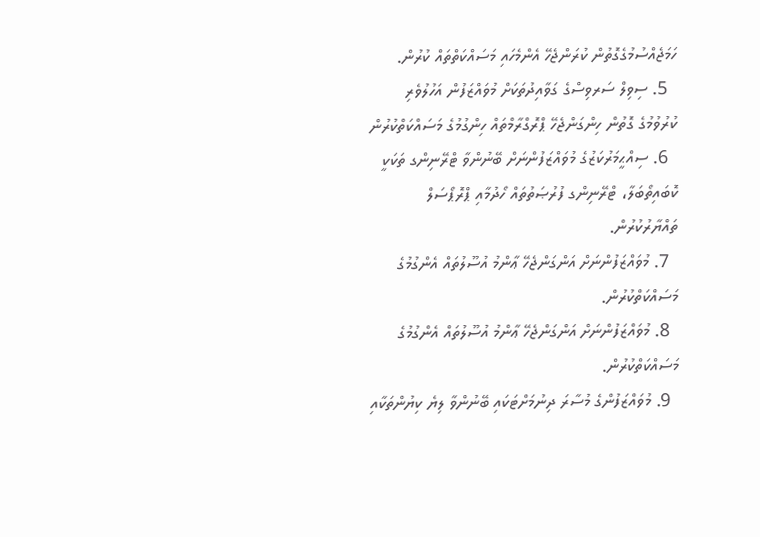ހަމަޖެއްސުމުގެގޮތުން ކުރަންޖެހޭ އެންމެހައި މަސައްކަތްތައް ކުރުން.
  5. ސިވިލް ސަރވިސްގެ ގަވާއިދުތަކަށް މުވައްޒަފުން އަހުލުވެރި ކުރުވުމުގެ ގޮތުން ހިންގަންޖެހޭ ޕްރޮގްރާމްތައް ހިންގުމުގެ މަސައްކަތްކުރުން
  6. ސިއްޙީމަރުކަޒުގެ މުވައްޒަފުންނަށް ބޭނުންވާ ޓްރޭނިންގ ތަކަކީ ކޮބައިތޯބަލާ، ޓްރޭނިންގ ފުރުޞަތުތައް ހޯދުމާއި ޕްރޮޕޯސަލް ތައްޔާރުކުރުން.
  7. މުވައްޒަފުންނަށް އަންގަންޖެހޭ ޢާންމު އުސޫލުތައް އެންގުމުގެ މަސައްކަތްކުރުން.
  8. މުވައްޒަފުންނަށް އަންގަންޖެހޭ ޢާންމު އުސޫލުތައް އެންގުމުގެ މަސައްކަތްކުރުން.
  9. މުވައްޒަފުންގެ މުސާރަ ދިނުމަށްޓަކައި ބޭނުންވާ ލިޔެ ކިޔުންތަކާއި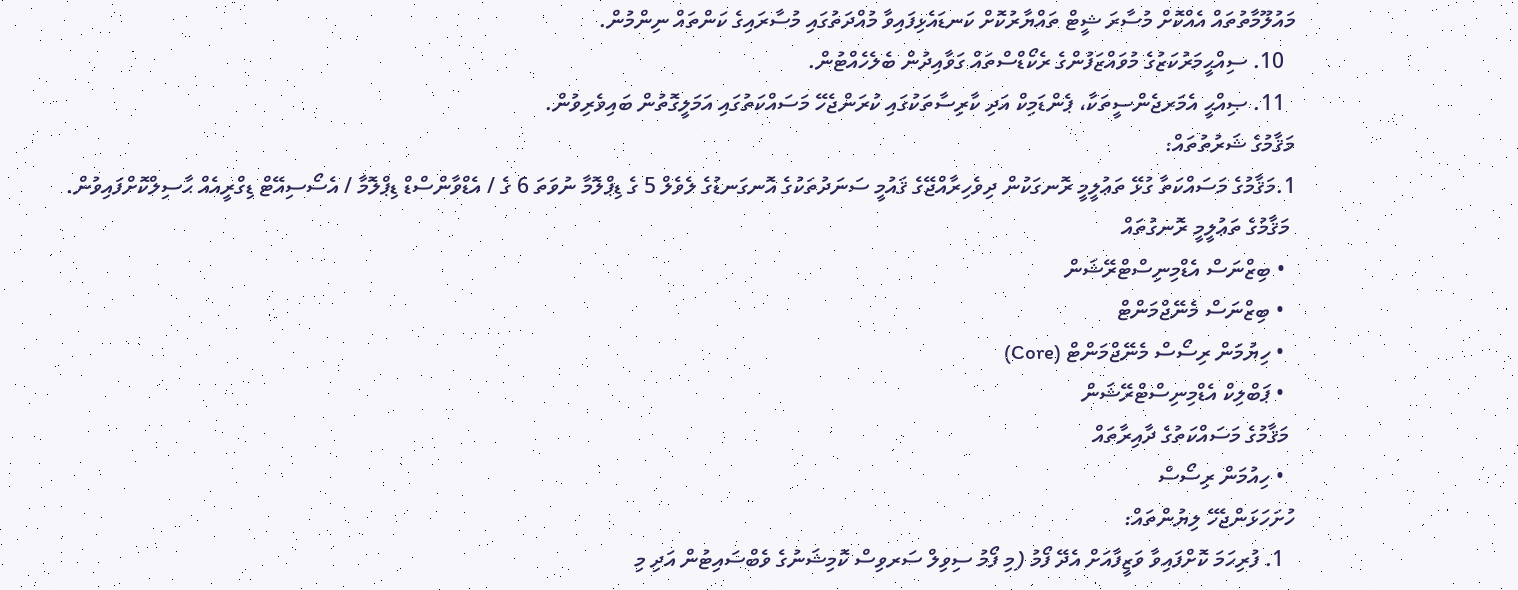މައުލޫމާތުތައް އެއްކޮށް މުސާރަ ޝީޓް ތައްޔާރުކޮށް ކަނޑައެޅިފައިވާ މުއްދަތުގައި މުސާރައިގެ ކަންތައް ނިންމުން.
  10. ސިއްޙީމަރުކަޒުގެ މުވައްޒަފުންގެ ރެކޯޑްސްތައް ގަވާއިދުން ބެލެހެއްޓުން.
  11. ޞިއްޙީ އެމަރޖެންސީތަކާ، ޕެންޑަމިކް އަދި ކާރިސާތަކުގައި ކުރަންޖެހޭ މަސައްކަތުގައި އަމަލީގޮތުން ބައިވެރިވުން.
މަޤާމުގެ ޝަރުތުތައް:
1.މަޤާމުގެ މަސައްކަތާ ގުޅޭ ތަޢުލީމީ ރޮނގަކުން ދިވެހިރާއްޖޭގެ ޤައުމީ ސަނަދުތަކުގެ އޮނގަނޑުގެ ލެވެލް 5 ގެ ޑިޕްލޮމާ ނުވަތަ 6 ގެ / އެޑްވާންސްޑް ޑިޕްލޮމާ / އެސޯސިއޭޓް ޑިގްރީއެއް ޙާސިލްކޮށްފައިވުން.
 މަޤާމުގެ ތަޢުލީމީ ރޮނގުތައް
  • ބިޒްނަސް އެޑްމިނިސްޓްރޭޝަން
  • ބިޒްނަސް މެނޭޖްމަންޓް
  • ހިޔުމަން ރިސޯސް މެނޭޖްމަންޓް (Core)
  • ޕަބްލިކް އެޑްމިނިސްޓްރޭޝަން
 މަޤާމުގެ މަސައްކަތުގެ ދާއިރާތައް
  • ހިއުމަން ރިސޯސް
ހުށަހަޅަންޖެހޭ ލިޔުންތައް:
  1. ފުރިހަމަ ކޮށްފައިވާ ވަޒީފާއަށް އެދޭ ފޯމު (މި ފޯމު ސިވިލް ސަރވިސް ކޮމިޝަނުގެ ވެބްސައިޓުން އަދި މި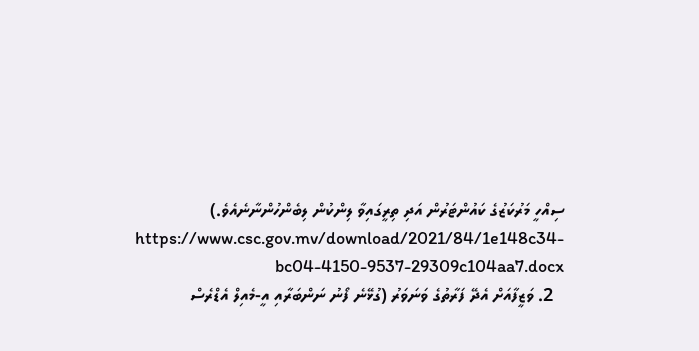ސިއްހީ މަރުކަޒުގެ ކައުންޓަރުން އަދި ތިރީގައިވާ ލިންކުން ލިބެންހުންނާނެއެވެ.)  https://www.csc.gov.mv/download/2021/84/1e148c34-bc04-4150-9537-29309c104aa7.docx
  2. ވަޒީފާއަށް އެދޭ ފަރާތުގެ ވަނަވަރު (ގުޅޭނެ ފޯނު ނަންބަރާއި އީ-މެއިލް އެޑްރެސް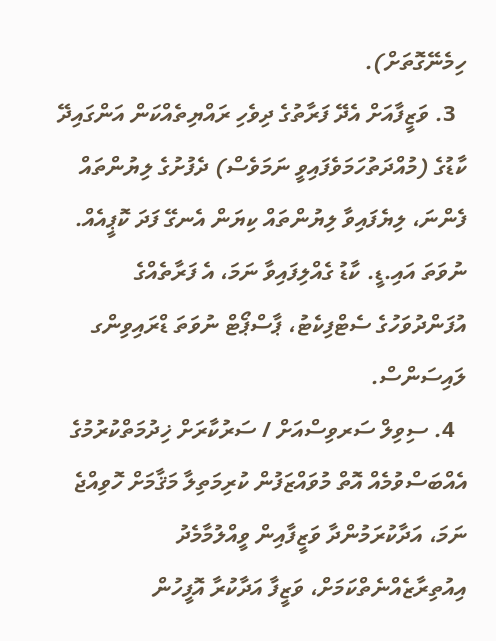ހިމެނޭގޮތަށް).
  3. ވަޒީފާއަށް އެދޭ ފަރާތުގެ ދިވެހި ރައްޔިތެއްކަން އަންގައިދޭ ކާޑުގެ (މުއްދަތުހަމަވެފައިވީ ނަމަވެސް) ދެފުށުގެ ލިޔުންތައް ފެންނަ، ލިޔެފައިވާ ލިޔުންތައް ކިޔަން އެނގޭ ފަދަ ކޮޕީއެއް. ނުވަތަ އައި.ޑީ. ކާޑު ގެއްލިފައިވާ ނަމަ، އެ ފަރާތެއްގެ އުފަންދުވަހުގެ ސެޓްފިކެޓު، ޕާސްޕޯޓް ނުވަތަ ޑްރައިވިންގ ލައިސަންސް.
  4. ސިވިލް ސަރވިސްއަށް / ސަރުކާރަށް ޚިދުމަތްކުރުމުގެ އެއްބަސްވުމެއް އޮތް މުވައްޒަފުން ކުރިމަތިލާ މަޤާމަށް ހޮވިއްޖެ ނަމަ، އަދާކުރަމުންދާ ވަޒީފާއިން ވީއްލުމާމެދު އިއުތިރާޒެއްނެތްކަމަށް، ވަޒީފާ އަދާކުރާ އޮފީހުން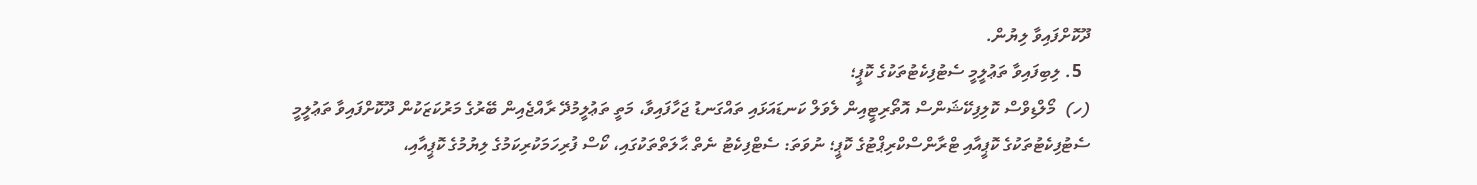ދޫކޮށްފައިވާ ލިޔުން.
  5. ލިބިފައިވާ ތަޢުލީމީ ސެޓުފިކެޓުތަކުގެ ކޮޕީ؛
(ހ)  މޯލްޑިވްސް ކޮލިފިކޭޝަންސް އޮތޯރިޓީއިން ލެވަލް ކަނޑައަޅައި ތައްގަނޑު ޖަހާފައިވާ، މަތީ ތަޢުލީމުދޭ ރާއްޖެއިން ބޭރުގެ މަރުކަޒަކުން ދޫކޮށްފައިވާ ތަޢުލީމީ ސެޓުފިކެޓުތަކުގެ ކޮޕީއާއި ޓްރާންސްކްރިޕްޓުގެ ކޮޕީ؛ ނުވަތަ: ސެޓްފިކެޓު ނެތް ޙާލަތްތަކުގައި، ކޯސް ފުރިހަމަކުރިކަމުގެ ލިޔުމުގެ ކޮޕީއާއި،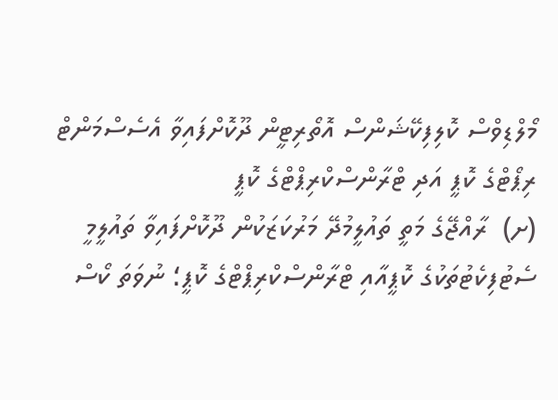މޯލްޑިވްސް ކޮލިފިކޭޝަންސް އޮތޯރިޓީން ދޫކޮށްފައިވާ އެސެސްމަންޓް ރިޕޯޓްގެ ކޮޕީ އަދި ޓްރާންސްކްރިޕްޓްގެ ކޮޕީ
(ށ)  ރާއްޖޭގެ މަތީ ތައުލީމުދޭ މަރުކަޒަކުން ދޫކޮށްފައިވާ ތައުލީމީ ސެޓުފިކެޓުތަކުގެ ކޮޕީއާއި ޓްރާންސްކްރިޕްޓްގެ ކޮޕީ؛ ނުވަތަ ކޯސް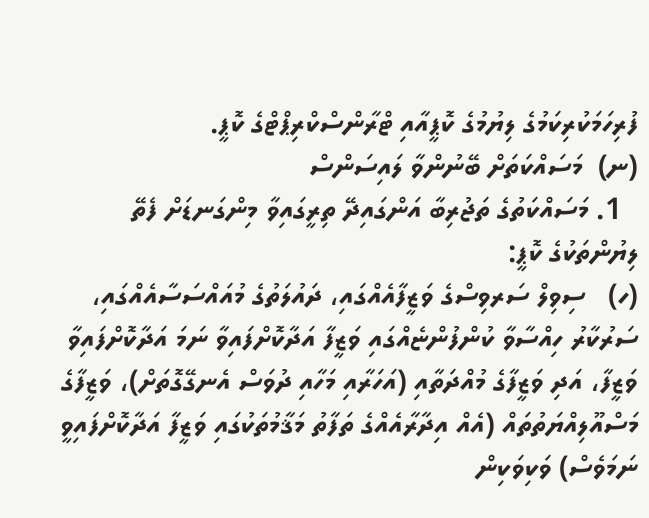ފުރިހަމަކުރިކަމުގެ ލިޔުމުގެ ކޮޕީއާއި ޓްރާންސްކްރިޕްޓްގެ ކޮޕީ.
(ނ)  މަސައްކަތަށް ބޭނުންވާ ލައިސަންސް
  1. މަސައްކަތުގެ ތަޖުރިބާ އަންގައިދޭ ތިރީގައިވާ މިންގަނޑަށް ފެތޭ ލިޔުންތަކުގެ ކޮޕީ:
(ހ)   ސިވިލް ސަރވިސްގެ ވަޒީފާއެއްގައި، ދައުލަތުގެ މުއައްސަސާއެއްގައި، ސަރުކާރު ހިއްސާވާ ކުންފުންޏެއްގައި ވަޒީފާ އަދާކޮށްފައިވާ ނަމަ އަދާކޮށްފައިވާ ވަޒީފާ، އަދި ވަޒީފާގެ މުއްދަތާއި (އަހަރާއި މަހާއި ދުވަސް އެނގޭގޮތަށް)، ވަޒީފާގެ މަސްއޫލިއްޔަތުތައް (އެއް އިދާރާއެއްގެ ތަފާތު މަޤާމުތަކުގައި ވަޒީފާ އަދާކޮށްފައިވީ ނަމަވެސް) ވަކިވަކިން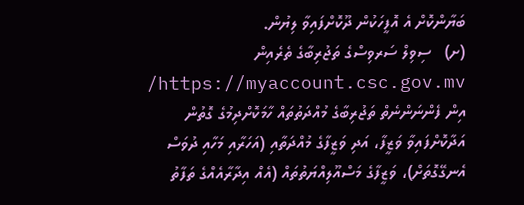ބަޔާންކޮށް އެ އޮފީހަކުން ދޫކޮށްފައިވާ ލިޔުން.
(ށ)   ސިވިލް ސަރވިސްގެ ތަޖުރިބާގެ ތެރެއިން https://myaccount.csc.gov.mv/ އިން ފެންނަންނެތް ތަޖުރިބާގެ މުއްދަތުތައް ހާމަކޮށްދިމުގެ ގޮތުން އަދާކޮށްފައިވާ ވަޒީފާ، އަދި ވަޒީފާގެ މުއްދަތާއި (އަހަރާއި މަހާއި ދުވަސް އެނގޭގޮތަށް)، ވަޒީފާގެ މަސްއޫލިއްޔަތުތައް (އެއް އިދާރާއެއްގެ ތަފާތު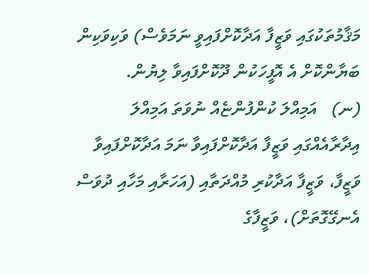މަޤާމުތަކުގައި ވަޒީފާ އަދާކޮށްފައިވީ ނަމަވެސް) ވަކިވަކިން ބަޔާންކޮށް އެ އޮފީހަކުން ދޫކޮށްފައިވާ ލިޔުން.
(ނ)   އަމިއްލަ ކުންފުންޏެއް ނުވަތަ އަމިއްލަ އިދާރާއެއްގައި ވަޒީފާ އަދާކޮށްފައިވާ ނަމަ އަދާކޮށްފައިވާ ވަޒީފާ، ވަޒީފާ އަދާކުރި މުއްދަތާއި (އަހަރާއި މަހާއި ދުވަސް އެނގޭގޮތަށް)، ވަޒީފާގެ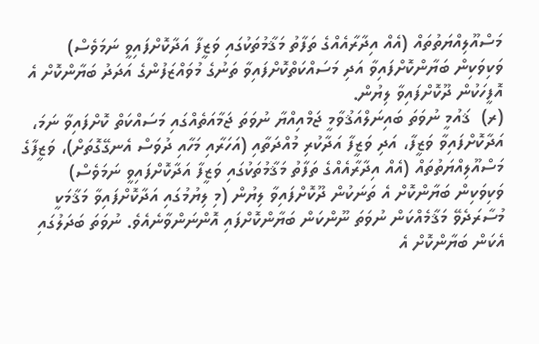މަސްއޫލިއްޔަތުތައް (އެއް އިދާރާއެއްގެ ތަފާތު މަޤާމުތަކުގައި ވަޒީފާ އަދާކޮށްފައިވީ ނަމަވެސް) ވަކިވަކިން ބަޔާންކޮށްފައިވާ އަދި މަސައްކަތްކޮށްފައިވާ ތަނުގެ މުވައްޒަފުންގެ އަދަދު ބަޔާންކޮށް އެ އޮފީހަކުން ދޫކޮށްފައިވާ ލިޔުން.
(ރ)  ޤައުމީ ނުވަތަ ބައިނަލްއަޤުވާމީ ޖަމްއިއްޔާ ނުވަތަ ޖަމާއަތެއްގައި މަސައްކަތް ކޮށްފައިވާ ނަމަ، އަދާކޮށްފައިވާ ވަޒީފާ، އަދި ވަޒީފާ އަދާކުރި މުއްދަތާއި (އަހަރާއި މަހާއި ދުވަސް އެނގޭގޮތަށް)، ވަޒީފާގެ މަސްއޫލިއްޔަތުތައް (އެއް އިދާރާއެއްގެ ތަފާތު މަޤާމުތަކުގައި ވަޒީފާ އަދާކޮށްފައިވީ ނަމަވެސް) ވަކިވަކިން ބަޔާންކޮށް އެ ތަނަކުން ދޫކޮށްފައިވާ ލިޔުން (މި ލިޔުމުގައި އަދާކޮށްފައިވާ މަޤާމަކީ މުސާރަދެވޭ މަޤާމެއްކަން ނުވަތަ ނޫންކަން ބަޔާންކޮށްފައި އޮންނަންވާނެއެވެ. ނުވަތަ ބަދަލުގައި އެކަން ބަޔާންކޮށް އެ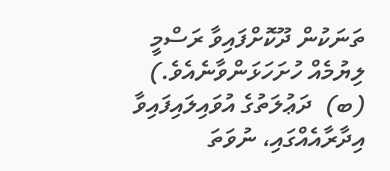ތަނަކުން ދޫކޮށްފައިވާ ރަސްމީ ލިޔުމެއް ހުށަހަޅަންވާނެއެވެ.)
(ބ)  ދަޢުލަތުގެ އުވައިލައިފައިވާ އިދާރާއެއްގައި، ނުވަތަ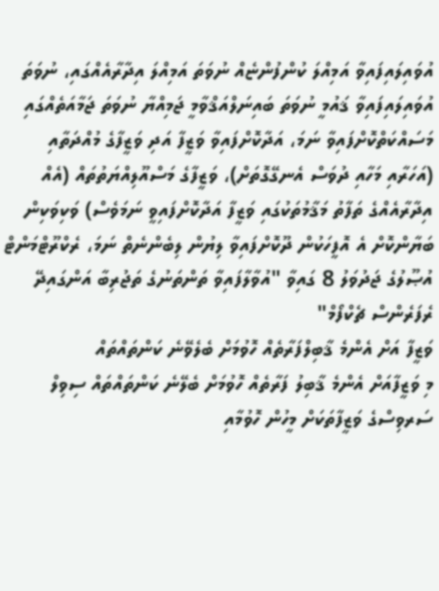އުވައިލައިފައިވާ އަމިއްލަ ކުންފުންޏެއް ނުވަތަ އަމިއްލަ އިދާރާއެއްގައި، ނުވަތަ އުވައިލައިފައިވާ ޤައުމީ ނުވަތަ ބައިނަލްއަޤްވާމީ ޖަމިއްޔާ ނުވަތަ ޖަމާއަތެއްގައި މަސައްކަތްކޮށްފައިވާ ނަމަ، އަދާކޮށްފައިވާ ވަޒީފާ އަދި ވަޒީފާގެ މުއްދަތާއި (އަހަރާއި މަހާއި ދުވަސް އެނގޭގޮތަށް)، ވަޒީފާގެ މަސްއޫލިއްޔަތުތައް (އެއް އިދާރާއެއްގެ ތަފާތު މަޤާމުތަކުގައި ވަޒީފާ އަދާކޮށްފައިވީ ނަމަވެސް) ވަކިވަކިން ބަޔާންކޮށް އެ އޮފީހަކުން ދޫކޮށްފައިވާ ލިޔުން ލިބެންނެތް ނަމަ، ރެކްރޫޓްމަންޓް އުޞޫލުގެ ޖަދުވަލު 8 ގައިވާ "އުވާލާފައިވާ ތަންތަނުގެ ތަޖުރިބާ އަންގައިދޭ ރެފަރެންސް ޗެކްފޯމް"
ވަޒީފާ އަށް އެންމެ ޤާބިލްފަރާތެއް ހޮވުމަށް ބެލެވޭނެ ކަންތައްތައް
މި ވަޒީފާއަށް އެންމެ ޤާބިލު ފަރާތެއް ހޮވުމަށް ބެލޭނެ ކަންތައްތައް ސިވިލް ސަރވިސްގެ ވަޒީފާތަކަށް މީހުން ހޮވުމާއި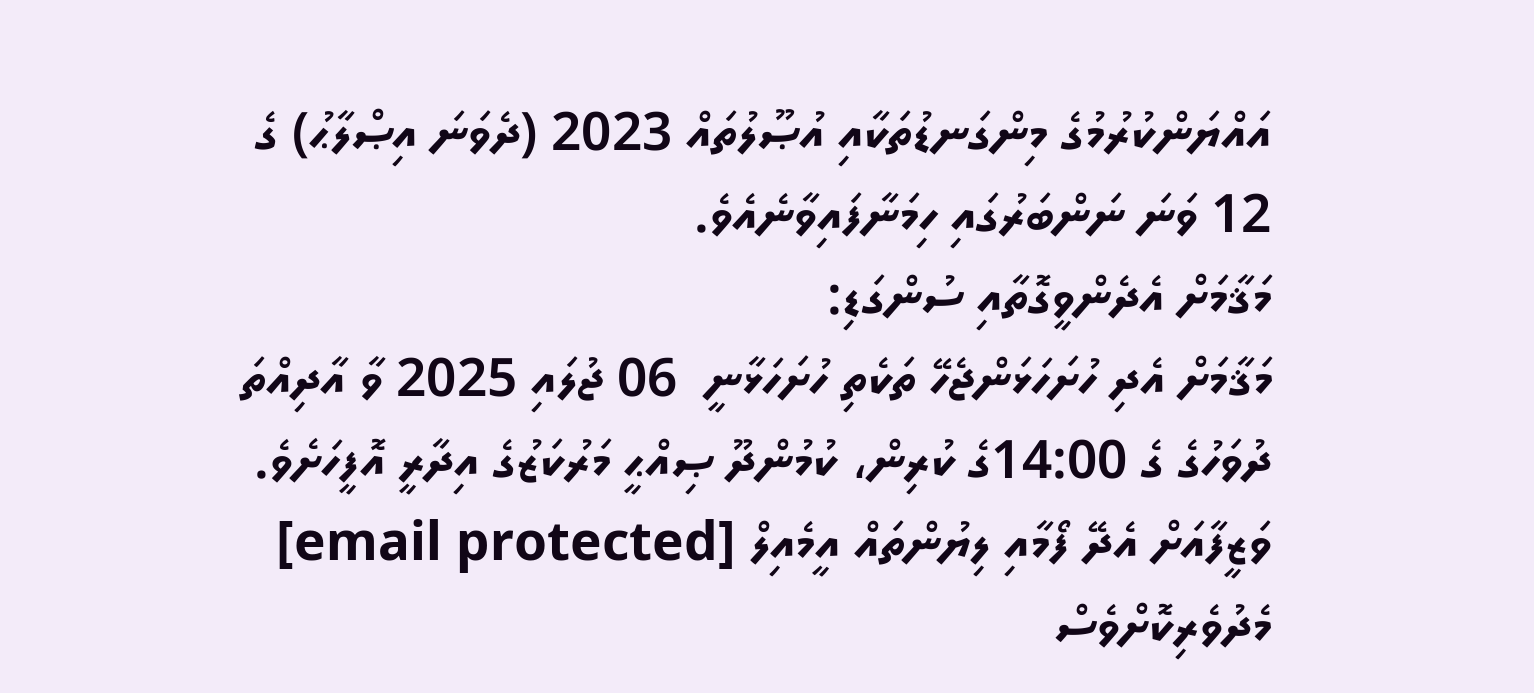އައްޔަންކުރުމުގެ މިންގަނޑުތަކާއި އުޞޫލުތައް 2023 (ދެވަނަ އިޞްލާޙު) ގެ 12 ވަނަ ނަންބަރުގައި ހިމަނާފައިވާނެއެވެ.
މަޤާމަށް އެދެންވީގޮތާއި ސުންގަޑި:
މަޤާމަށް އެދި ހުށަހަޅަންޖެހޭ ތަކެތި ހުށަހަޅާނީ  06 ޖުލައި 2025 ވާ އާދިއްތަ ދުވަހުގެ ގެ 14:00ގެ ކުރިން، ކުމުންދޫ ޞިއްޙީ މަރުކަޒުގެ އިދާރީ އޮފީހަށެވެ. ވަޒީފާއަށް އެދޭ ފޯމާއި ލިޔުންތައް އީމެއިލް [email protected] މެދުވެރިކޮށްވެސް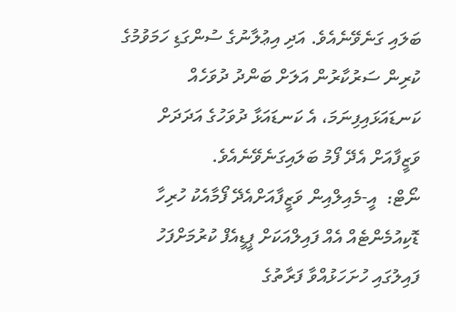ބަލައި ގަނެވޭނެއެވެ. އަދި އިޢުލާނުގެ ސުންގަޑި ހަމަވުމުގެ  ކުރިން ސަރުކާރުން އަލަށް ބަންދު ދުވަހެއް ކަނޑައަޅައިފިނަމަ، އެ ކަނޑައަޅާ ދުވަހުގެ އަދަދަށް ވަޒީފާއަށް އެދޭ ފޯމު ބަލައިގަނެވޭނެއެވެ.
ނޯޓް:  އީ-މެއިލްއިން ވަޒީފާއަށްއެދޭ ފޯމާއެކު ހުރިހާ ޑޮކިއުމެންޓެއް އެއް ފައިލްއަކަށް ޕީޑީއެފް ކުރުމަށްފަހު ފައިލުގައި ހުށަހަޅުއްވާ ފަރާތުގެ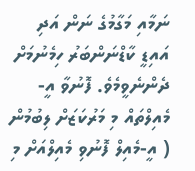ނަމާއި މަގާމުގެ ނަން އަދި އައިޑީ ކާޑްނަންބަރު ހިމެނުމަށް ދެންނެވީމެވެ. ފޮނުވާ އީ-މެއިލްތައް މި މަރުކަޒަށް ލިބުމުން ( އީ-މެއިލް ފޮނުވި މެއިލްއަށް މި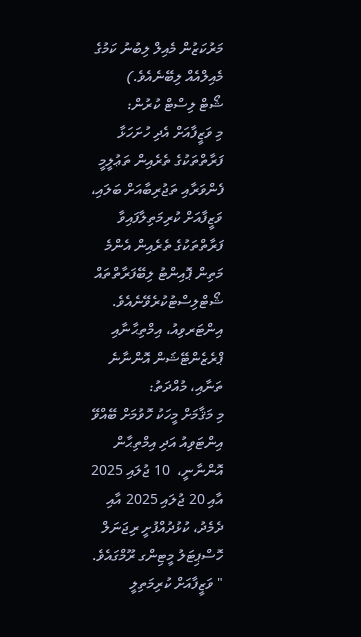މަރުކަޒުން މެއިލް ލިބުނު ކަމުގެ މެއިލްއެއް ލިބޭނެއެވެ.)
ޝޯޓް ލިސްޓް ކުރުން:
މި ވަޒީފާއަށް އެދި ހުށަހަޅާ ފަރާތްތަކުގެ ތެރެއިން ތަޢުލީމީ ފެންވަރާއި ތަޖުރިބާއަށް ބަލައި، ވަޒީފާއަށް ކުރިމަތިލާފައިވާ ފަރާތްތަކުގެ ތެރެއިން އެންމެ މަތިން ޕޮއިންޓު ލިބޭފަރާތްތައް ޝޯޓްލިސްޓުކުރެވޭނެއެވެ.
އިންޓަރވިއު، އިމްތިޙާނާއި ޕްރެޒެންޓޭޝަން އޮންނާނެ ތަނާއި، މުއްދަތު:
މި މަޤާމަށް މީހަކު ހޮވުމަށް ބޭއްވޭ އިންޓަވިއު އަދި އިމްތިޙާން އޮންނާނީ،  10 ޖުލައި 2025 އާއި 20 ޖުލައި 2025 އާއި ދެމެދު، ކުޅުދުއްފުށީ ރިޖަނަލް ހޮސްޕިޓަލު މީޓިންގ ރޫމްގައެވެ.
" ވަޒީފާއަށް ކުރިމަތިލީ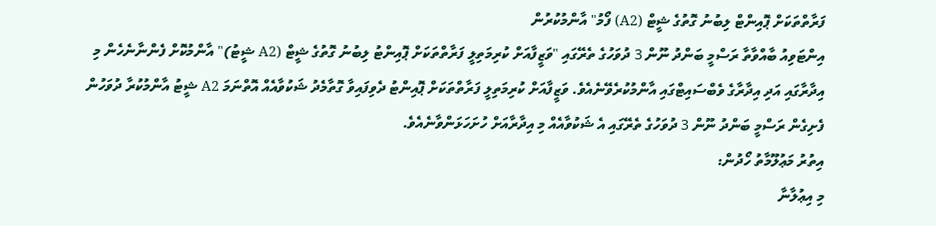ފަރާތްތަކަށް ޕޮއިންޓް ލިބުނު ގޮތުގެ ޝީޓް (A2) ފޯމު" އާންމުކުރުން
އިންޓަވިއު ބާއްވާތާ ރަސްމީ ބަންދު ނޫން 3 ދުވަހުގެ ތެރޭގައި "ވަޒީފާއަށް ކުރިމަތިލީ ފަރާތްތަކަށް ޕޮއިންޓު ލިބުނު ގޮތުގެ ޝީޓް (A2 ޝީޓު)" އާންމުކޮށް ފެންނާނެހެން މި އިދާރާގައި އަދި އިދާރާގެ ވެބްސައިޓްގައި އާންމުކުރެވޭނެއެވެ. ވަޒީފާއަށް ކުރިމަތިލީ ފަރާތްތަކަށް ޕޮއިންޓު ދެވިފައިވާ ގޮތާމެދު ޝަކުވާއެއް އޮތްނަމަ A2 ޝީޓު އާންމުކުރާ ދުވަހުން ފެށިގެން ރަސްމީ ބަންދު ނޫން 3 ދުވަހުގެ ތެރޭގައި އެ ޝަކުވާއެއް މި އިދާރާއަށް ހުށަހަޅަންވާނެއެވެ.
އިތުރު މަޢުލޫމާތު ހޯދުން:
މި އިޢުލާނާ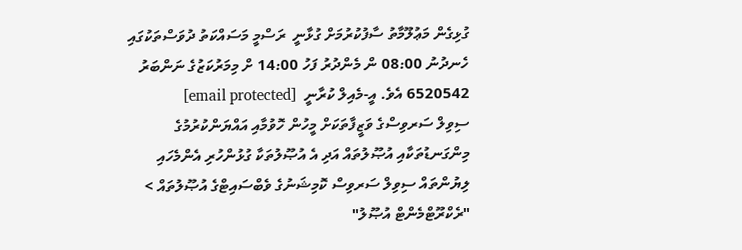ގުޅިގެން މަޢުލޫމާތު ސާފުކުރުމަށް ގުޅާނީ  ރަސްމީ މަސައްކަތު ދުވަސްތަކުގައި ހެނދުނު 08:00 ން މެންދުރު ފަހު 14:00 ށް މިމަރުކަޒުގެ ނަންބަރު 6520542 އެވެ. އީ-މެއިލް ކުރާނީ  [email protected]
ސިވިލް ސަރވިސްގެ ވަޒީފާތަކަށް މީހުން ހޮވުމާއި އައްޔަންކުރުމުގެ މިންގަނޑުތަކާއި އުޞޫލުތައް އަދި އެ އުޞޫލުތަކާ ގުޅުންހުރި އެންމެހައި ލިޔުންތައް ސިވިލް ސަރވިސް ކޮމިޝަނުގެ ވެބްސައިޓްގެ އުޞޫލުތައް > "ރެކްރޫޓްމެންޓް އުޞޫލު"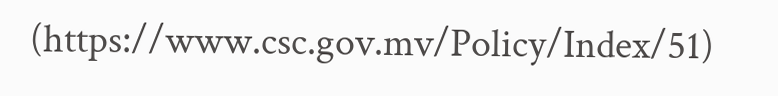(https://www.csc.gov.mv/Policy/Index/51)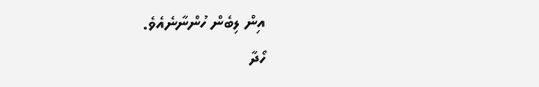އިން ލިބެން ހުންނާނެއެވެ.
ހޯދާ